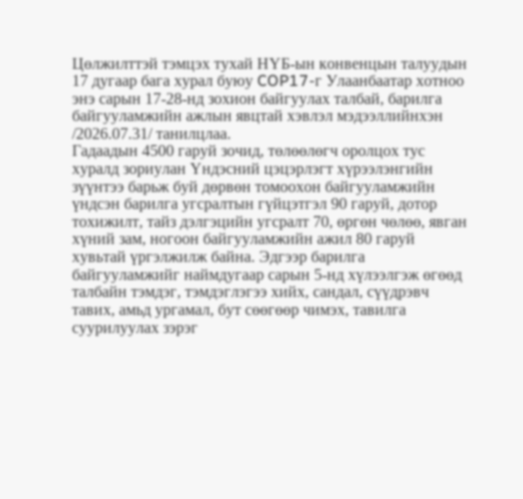Цөлжилттэй тэмцэх тухай НҮБ-ын конвенцын талуудын 17 дугаар бага хурал буюу COP17-г Улаанбаатар хотноо энэ сарын 17-28-нд зохион байгуулах талбай, барилга байгууламжийн ажлын явцтай хэвлэл мэдээллийнхэн /2026.07.31/ танилцлаа.
Гадаадын 4500 гаруй зочид, төлөөлөгч оролцох тус хуралд зориулан Үндэсний цэцэрлэгт хүрээлэнгийн зүүнтээ барьж буй дөрвөн томоохон байгууламжийн үндсэн барилга угсралтын гүйцэтгэл 90 гаруй, дотор тохижилт, тайз дэлгэцийн угсралт 70, өргөн чөлөө, явган хүний зам, ногоон байгууламжийн ажил 80 гаруй хувьтай үргэлжилж байна. Эдгээр барилга байгууламжийг наймдугаар сарын 5-нд хүлээлгэж өгөөд талбайн тэмдэг, тэмдэглэгээ хийх, сандал, сүүдрэвч тавих, амьд ургамал, бут сөөгөөр чимэх, тавилга суурилуулах зэрэг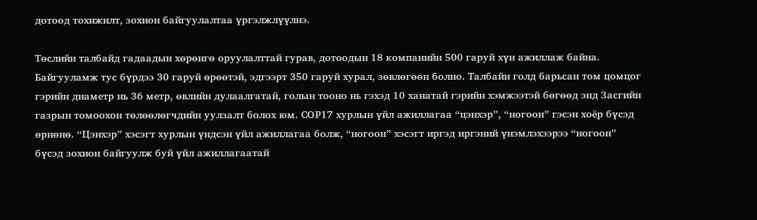дотоод тохижилт, зохион байгуулалтаа үргэлжлүүлнэ.

Төслийн талбайд гадаадын хөрөнгө оруулалттай гурав, дотоодын 18 компанийн 500 гаруй хүн ажиллаж байна. Байгууламж тус бүрдээ 30 гаруй өрөөтэй, эдгээрт 350 гаруй хурал, зөвлөгөөн болно. Талбайн голд барьсан том цомцог гэрийн диаметр нь 36 метр, өвлийн дулаалгатай, голын тооно нь гэхэд 10 ханатай гэрийн хэмжээтэй бөгөөд энд Засгийн газрын томоохон төлөөлөгчдийн уулзалт болох юм. СОР17 хурлын үйл ажиллагаа “цэнхэр”, “ногоон” гэсэн хоёр бүсэд өрнөнө. “Цэнхэр” хэсэгт хурлын үндсэн үйл ажиллагаа болж, “ногоон” хэсэгт иргэд иргэний үнэмлэхээрээ “ногоон” бүсэд зохион байгуулж буй үйл ажиллагаатай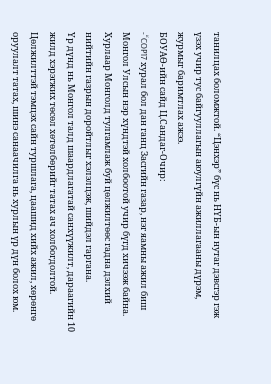танилцах боломжтой. “Цэнхэр” бүс нь НҮБ-ын нутаг дэвсгэр гэж үзэх учир тус байгууллагын аюулгүйн ажиллагааны дүрэм, журмыг баримтлах ажээ.
БОУАӨ-ийн сайд Ц.Сандаг-Очир:
-“COP17 хурал бол дан ганц Засгийн газар, нэг яамны ажил биш Монгол Улсын нэр хүндтэй холбоотой учир бүгд хичээж байна. Хурлаар Монголд тулгамлаж буй цөлжилтөөс гадна дэлхий нийтийн газрын доройтлыг хэлэлцэж, шийдэл гаргана.
Үр дүнд нь Монгол талд шаардлагатай санхүүжилт, дараагийн 10 жилд хэрэгжих төсөл хөтөлбөрийг татах ач холбогдолтой. Цөлжилттэй тэмцэх сайн туршлага, цаашид хийх ажил, хөрөнгө оруулалт татах, шинэ санаачилга нь хурлын үр дүн болох юм.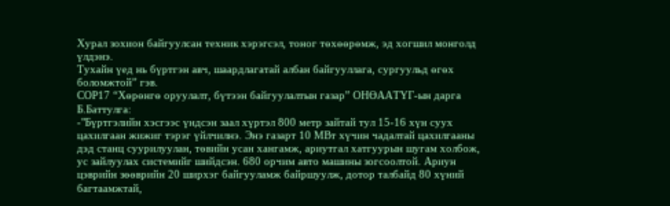Хурал зохион байгуулсан техник хэрэгсэл, тоног төхөөрөмж, эд хогшил монголд үлдэнэ.
Тухайн үед нь бүртгэн авч, шаардлагатай албан байгууллага, сургуульд өгөх боломжтой” гэв.
СОР17 “Хөрөнгө оруулалт, бүтээн байгуулалтын газар” ОНӨААТҮГ-ын дарга Б.Баттулга:
-"Бүртгэлийн хэсгээс үндсэн заал хүртэл 800 метр зайтай тул 15-16 хүн суух цахилгаан жижиг тэрэг үйлчилнэ. Энэ газарт 10 МВт хүчин чадалтай цахилгааны дэд станц суурилуулан, төвийн усан хангамж, ариутгал хатгуурын шугам холбож, ус зайлуулах системийг шийдсэн. 680 орчим авто машины зогсоолтой. Ариун цэврийн зөөврийн 20 ширхэг байгууламж байршуулж, дотор талбайд 80 хүний багтаамжтай,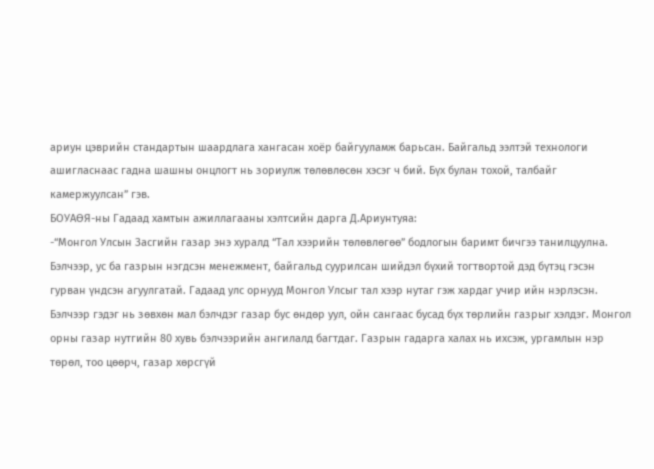ариун цэврийн стандартын шаардлага хангасан хоёр байгууламж барьсан. Байгальд ээлтэй технологи ашигласнаас гадна шашны онцлогт нь зориулж төлөвлөсөн хэсэг ч бий. Бүх булан тохой, талбайг камержуулсан” гэв.
БОУАӨЯ-ны Гадаад хамтын ажиллагааны хэлтсийн дарга Д.Ариунтуяа:
-“Монгол Улсын Засгийн газар энэ хуралд “Тал хээрийн төлөвлөгөө” бодлогын баримт бичгээ танилцуулна. Бэлчээр, ус ба газрын нэгдсэн менежмент, байгальд суурилсан шийдэл бүхий тогтвортой дэд бүтэц гэсэн гурван үндсэн агуулгатай. Гадаад улс орнууд Монгол Улсыг тал хээр нутаг гэж хардаг учир ийн нэрлэсэн. Бэлчээр гэдэг нь зөвхөн мал бэлчдэг газар бус өндөр уул, ойн сангаас бусад бүх төрлийн газрыг хэлдэг. Монгол орны газар нутгийн 80 хувь бэлчээрийн ангилалд багтдаг. Газрын гадарга халах нь ихсэж, ургамлын нэр төрөл, тоо цөөрч, газар хөрсгүй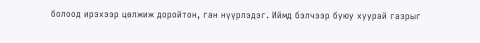болоод ирэхээр цөлжиж доройтон, ган нүүрлэдэг. Иймд бэлчээр буюу хуурай газрыг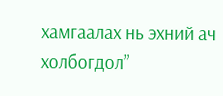хамгаалах нь эхний ач холбогдол”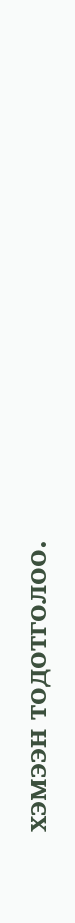хэмээн тодотголоо.